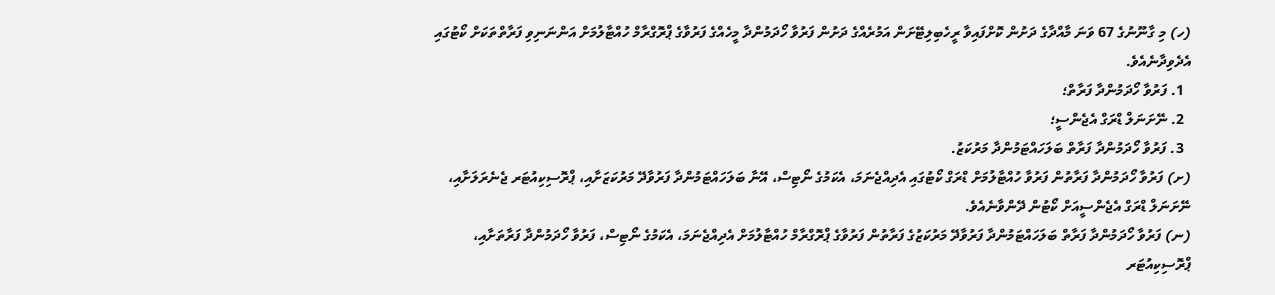(ހ) މި ގާނޫނުގެ 67 ވަނަ މާއްދާގެ ދަށުން ކޮށްފައިވާ ރީހެބިލިޓޭށަން އަމުރެއްގެ ދަށުން ފަރުވާ ހޯދަމުންދާ މީހެއްގެ ފަރުވާގެ ޕްރޮގްރާމް ހުއްޓާލުމަށް އަންނަނިވި ފަރާތްތަކަށް ކޯޓުގައި އެދެވިދާނެއެވެ.
  1. ފަރުވާ ހޯދަމުންދާ ފަރާތް؛
  2. ނޭށަނަލް ޑްރަގް އެޖެންސީ؛
  3. ފަރުވާ ހޯދަމުންދާ ފަރާތް ބަލަހައްޓަމުންދާ މަރުކަޒު.
(ށ) ފަރުވާ ހޯދަމުންދާ ފަރާތުން ފަރުވާ ހުއްޓާލުމަށް ޑްރަގް ކޯޓުގައި އެދިއްޖެނަމަ، އެކަމުގެ ނޯޓިސް، އޭނާ ބަލަހައްޓަމުންދާ ފަރުވާދޭ މަރުކަޒަށާއި، ޕްރޮސިކިއުޓަރ ޖެނެރަލަށާއި، ނޭށަނަލް ޑްރަގް އެޖެންސީއަށް ކޯޓުން ދޭންވާނެއެވެ.
(ނ) ފަރުވާ ހޯދަމުންދާ ފަރާތް ބަލަހައްޓަމުންދާ ފަރުވާދޭ މަރުކަޒުގެ ފަރާތުން ފަރުވާގެ ޕްރޮގްރާމް ހުއްޓާލުމަށް އެދިއްޖެނަމަ، އެކަމުގެ ނޯޓިސް، ފަރުވާ ހޯދަމުންދާ ފަރާތަށާއި، ޕްރޮސިކިއުޓަރ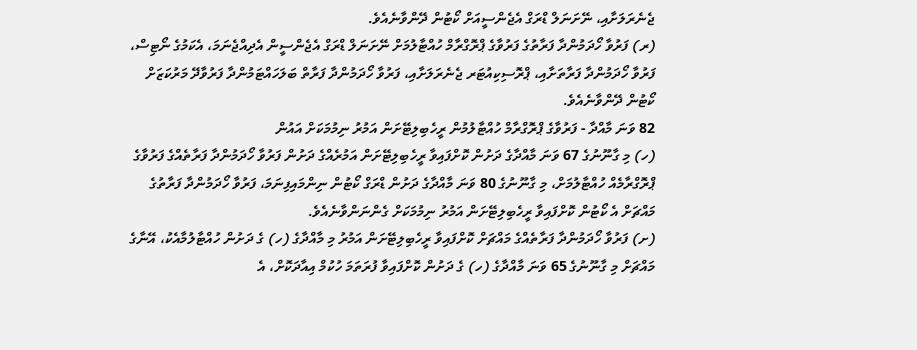ޖެނެރަލަށާއި، ނޭށަނަލް ޑްރަގް އެޖެންސީއަށް ކޯޓުން ދޭންވާނެއެވެ.
(ރ) ފަރުވާ ހޯދަމުންދާ ފަރާތުގެ ފަރުވާގެ ޕްރޮގްރާމް ހުއްޓާލުމަށް ނޭށަނަލް ޑްރަގް އެޖެންސީން އެދިއްޖެނަމަ، އެކަމުގެ ނޯޓިސް، ފަރުވާ ހޯދަމުންދާ ފަރާތަށާއި، ޕްރޮސިކިއުޓަރ ޖެނެރަލަށާއި، ފަރުވާ ހޯދަމުންދާ ފަރާތް ބަލަހައްޓަމުންދާ ފަރުވާދޭ މަރުކަޒަށް ކޯޓުން ދޭންވާނެއެވެ.
82 ވަނަ މާއްދާ - ފަރުވާގެ ޕްރޮގްރާމް ހުއްޓާލުމުން ރީހެބިލިޓޭށަން އަމުރު ނިމުމަކަށް އައުން
(ހ) މި ގާނޫނުގެ 67 ވަނަ މާއްދާގެ ދަށުން ކޮށްފައިވާ ރީހެބިލިޓޭށަން އަމުރެއްގެ ދަށުން ފަރުވާ ހޯދަމުންދާ ފަރާތެއްގެ ފަރުވާގެ ޕްރޮގްރާމެއް ހުއްޓާލުމަށް، މި ގާނޫނުގެ 80 ވަނަ މާއްދާގެ ދަށުން ޑްރަގް ކޯޓުން ނިންމައިފިނަމަ، ފަރުވާ ހޯދަމުންދާ ފަރާތުގެ މައްޗަށް އެ ކޯޓުން ކޮށްފައިވާ ރީހެބިލިޓޭށަން އަމުރު ނިމުމަކަށް ގެންނަންވާނެއެވެ.
(ށ) ފަރުވާ ހޯދަމުންދާ ފަރާތެއްގެ މައްޗަށް ކޮށްފައިވާ ރީހެބިލިޓޭށަން އަމުރު މި މާއްދާގެ (ހ) ގެ ދަށުން ހުއްޓާލުމާއެކު، އޭނާގެ މައްޗަށް މި ގާނޫނުގެ 65 ވަނަ މާއްދާގެ (ހ) ގެ ދަށުން ކޮށްފައިވާ ފުރަތަމަ ހުކުމް އިއާދަކޮށް، އެ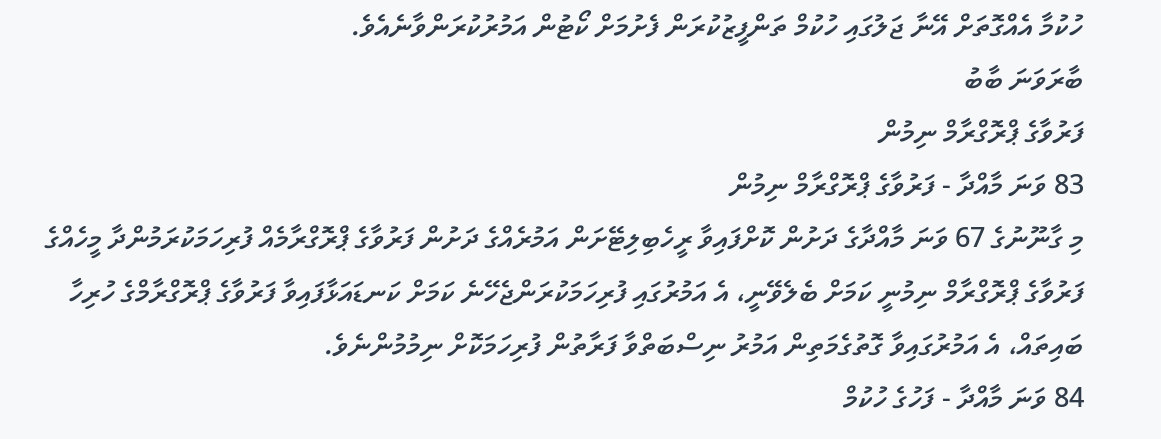ހުކުމާ އެއްގޮތަށް އޭނާ ޖަލުގައި ހުކުމް ތަންފީޒުކުރަން ފެށުމަށް ކޯޓުން އަމުރުކުރަންވާނެއެވެ.
ބާރަވަނަ ބާބު
ފަރުވާގެ ޕްރޮގްރާމް ނިމުން
83 ވަނަ މާއްދާ - ފަރުވާގެ ޕްރޮގްރާމް ނިމުން
މި ގާނޫނުގެ 67 ވަނަ މާއްދާގެ ދަށުން ކޮށްފައިވާ ރީހެބިލިޓޭށަން އަމުރެއްގެ ދަށުން ފަރުވާގެ ޕްރޮގްރާމެއް ފުރިހަމަކުރަމުންދާ މީހެއްގެ ފަރުވާގެ ޕްރޮގްރާމް ނިމުނީ ކަމަށް ބެލެވޭނީ، އެ އަމުރުގައި ފުރިހަމަކުރަންޖެހޭނެ ކަމަށް ކަނޑައަޅާފައިވާ ފަރުވާގެ ޕްރޮގްރާމްގެ ހުރިހާ ބައިތައް، އެ އަމުރުގައިވާ ގޮތުގެމަތިން އަމުރު ނިސްބަތްވާ ފަރާތުން ފުރިހަމަކޮށް ނިމުމުންނެވެ.
84 ވަނަ މާއްދާ - ފަހުގެ ހުކުމް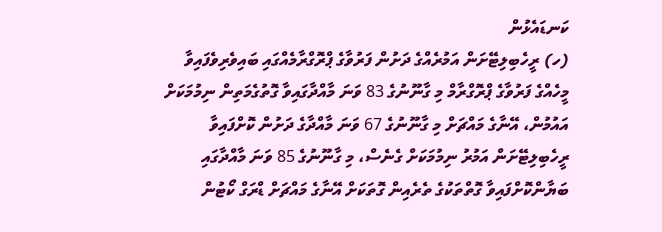ކަނޑައެޅުން
(ހ) ރީހެބިލިޓޭށަން އަމުރެއްގެ ދަށުން ފަރުވާގެ ޕްރޮގްރާމެއްގައި ބައިވެރިވެފައިވާ މީހެއްގެ ފަރުވާގެ ޕްރޮގްރާމް މި ގާނޫނުގެ 83 ވަނަ މާއްދާގައިވާ ގޮތުގެމަތިން ނިމުމަކަށް އައުމުން، އޭނާގެ މައްޗަށް މި ގާނޫނުގެ 67 ވަނަ މާއްދާގެ ދަށުން ކޮށްފައިވާ ރީހެބިލިޓޭށަން އަމުރު ނިމުމަކަށް ގެނެސް، މި ގާނޫނުގެ 85 ވަނަ މާއްދާގައި ބަޔާންކޮށްފައިވާ ގޮތްތަކުގެ ތެރެއިން ގޮތަކަށް އޭނާގެ މައްޗަށް ޑްރަގް ކޯޓުން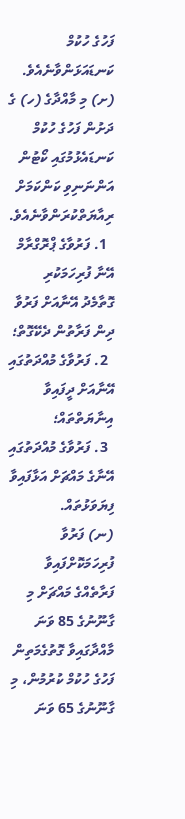ފަހުގެ ހުކުމް ކަނޑައަޅަންވާނެއެވެ.
(ށ) މި މާއްދާގެ (ހ) ގެ ދަށުން ފަހުގެ ހުކުމް ކަނޑައެޅުމުގައި ކޯޓުން އަންނަނިވި ކަންކަމަށް ރިއާޔަތްކުރަންވާނެއެވެ.
  1. ފަރުވާގެ ޕްރޮގްރާމް އޭނާ ފުރިހަމަކުރި ގޮތާމެދު އޭނާއަށް ފަރުވާ ދިން ފަރާތުން ދެކޭގޮތް؛
  2. ފަރުވާގެ މުއްދަތުގައި އޭނާއަށް ދީފައިވާ އިނާޔަތްތައް؛
  3. ފަރުވާގެ މުއްދަތުގައި އޭނާގެ މައްޗަށް އަޅާފައިވާ ފިޔަވަޅުތައް.
(ނ) ފަރުވާ ފުރިހަމަކޮށްފައިވާ ފަރާތެއްގެ މައްޗަށް މި ގާނޫނުގެ 85 ވަނަ މާއްދާގައިވާ ގޮތުގެމަތިން ފަހުގެ ހުކުމް ކުރުމުން، މި ގާނޫނުގެ 65 ވަނަ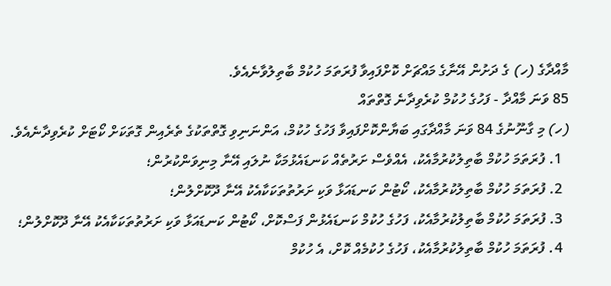މާއްދާގެ (ހ) ގެ ދަށުން އޭނާގެ މައްޗަށް ކޮށްފައިވާ ފުރަތަމަ ހުކުމް ބާތިލުވާނެއެވެ.
85 ވަނަ މާއްދާ - ފަހުގެ ހުކުމް ކުރެވިދާނެ ގޮތްތައް
(ހ) މި ގާނޫނުގެ 84 ވަނަ މާއްދާގައި ބަޔާންކޮށްފައިވާ ފަހުގެ ހުކުމް، އަންނަނިވި ގޮތްތަކުގެ ތެރެއިން ގޮތަކަށް ކޯޓަށް ކުރެވިދާނެއެވެ.
  1. ފުރަތަމަ ހުކުމް ބާތިލުކުރުމާއެކު، އެއްވެސް ށަރުތެއް ކަނޑައެޅުމަކާ ނުލައި އޭނާ މިނިވަންކުރުން؛
  2. ފުރަތަމަ ހުކުމް ބާތިލުކުރުމާއެކު، ކޯޓުން ކަނޑައަޅާ ވަކި ށަރުތުތަކަކާއެކު އޭނާ ދޫކޮށްލުން؛
  3. ފުރަތަމަ ހުކުމް ބާތިލުކުރުމާއެކު، ފަހުގެ ހުކުމް ކަނޑައެޅުން ފަސްކޮށް، ކޯޓުން ކަނޑައަޅާ ވަކި ށަރުތުތަކަކާއެކު އޭނާ ދޫކޮށްލުން؛
  4. ފުރަތަމަ ހުކުމް ބާތިލުކުރުމާއެކު، ފަހުގެ ހުކުމެއް ކޮށް، އެ ހުކުމް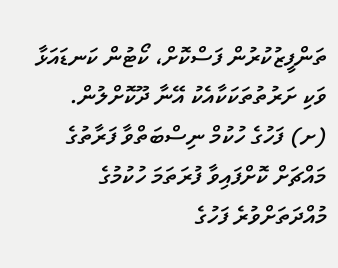ތަންފީޒުކުރުން ފަސްކޮށް، ކޯޓުން ކަނޑައަޅާ ވަކި ށަރުތުތަކަކާއެކު އޭނާ ދޫކޮށްލުން.
(ށ) ފަހުގެ ހުކުމް ނިސްބަތްވާ ފަރާތުގެ މައްޗަށް ކޮށްފައިވާ ފުރަތަމަ ހުކުމުގެ މުއްދަތަށްވުރެ ފަހުގެ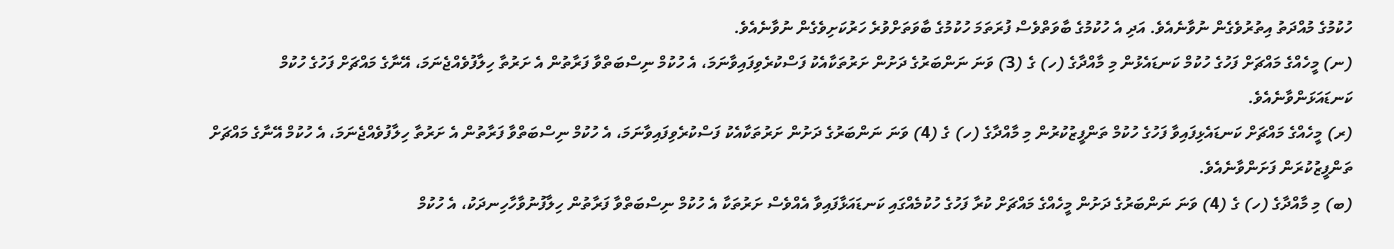ހުކުމުގެ މުއްދަތު އިތުރުވެގެން ނުވާނެއެވެ. އަދި އެ ހުކުމުގެ ބާވަތްވެސް ފުރަތަމަ ހުކުމުގެ ބާވަތަށްވުރެ ހަރުކަށިވެގެން ނުވާނެއެވެ.
(ނ) މީހެއްގެ މައްޗަށް ފަހުގެ ހުކުމް ކަނޑައެޅުން މި މާއްދާގެ (ހ) ގެ (3) ވަނަ ނަންބަރުގެ ދަށުން ށަރުތަކާއެކު ފަސްކުރެވިފައިވާނަމަ، އެ ހުކުމް ނިސްބަތްވާ ފަރާތުން އެ ށަރުތާ ހިލާފުވެއްޖެނަމަ، އޭނާގެ މައްޗަށް ފަހުގެ ހުކުމް ކަނޑައަޅަންވާނެއެވެ.
(ރ) މީހެއްގެ މައްޗަށް ކަނޑައެޅިފައިވާ ފަހުގެ ހުކުމް ތަންފީޒުކުރުން މި މާއްދާގެ (ހ) ގެ (4) ވަނަ ނަންބަރުގެ ދަށުން ށަރުތަކާއެކު ފަސްކުރެވިފައިވާނަމަ، އެ ހުކުމް ނިސްބަތްވާ ފަރާތުން އެ ށަރުތާ ހިލާފުވެއްޖެނަމަ، އެ ހުކުމް އޭނާގެ މައްޗަށް ތަންފީޒުކުރަން ފަށަންވާނެއެވެ.
(ބ) މި މާއްދާގެ (ހ) ގެ (4) ވަނަ ނަންބަރުގެ ދަށުން މީހެއްގެ މައްޗަށް ކުރާ ފަހުގެ ހުކުމެއްގައި ކަނޑައަޅާފައިވާ އެއްވެސް ށަރުތަކާ އެ ހުކުމް ނިސްބަތްވާ ފަރާތުން ހިލާފުނުވާހާހިނދަކު، އެ ހުކުމް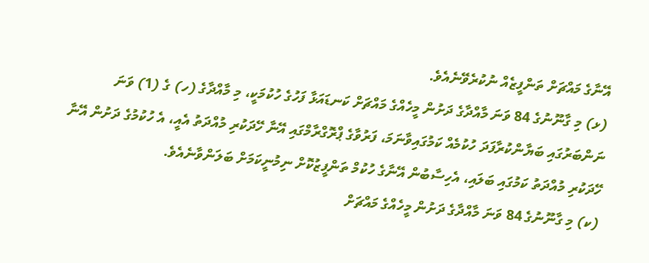އޭނާގެ މައްޗަށް ތަންފީޒެއް ނުކުރެވޭނެއެވެ.
(ޅ) މި ގާނޫނުގެ 84 ވަނަ މާއްދާގެ ދަށުން މީހެއްގެ މައްޗަށް ކަނޑައަޅާ ފަހުގެ ހުކުމަކީ، މި މާއްދާގެ (ހ) ގެ (1) ވަނަ ނަންބަރުގައި ބަޔާންކުރާފަދަ ހުކުމެއް ކަމުގައިވާނަމަ، ފަރުވާގެ ޕްރޮގްރާމްގައި އޭނާ ހޭދަކުރި މުއްދަތު އެއީ، އެ ހުކުމުގެ ދަށުން އޭނާ ހޭދަކުރި މުއްދަތު ކަމުގައި ބަލައި، އެހިސާބުން އޭނާގެ ހުކުމް ތަންފީޒުކޮށް ނިމުނީކަމަށް ބަލަންވާނެއެވެ.
(ކ) މި ގާނޫނުގެ 84 ވަނަ މާއްދާގެ ދަށުން މީހެއްގެ މައްޗަށް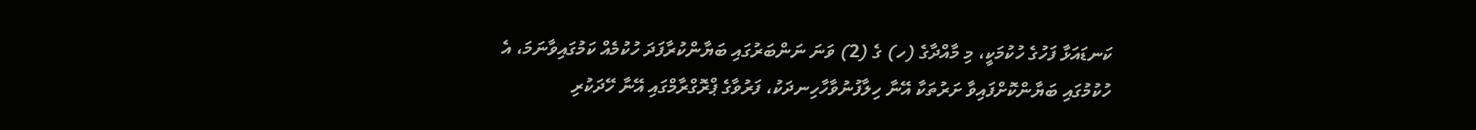ކަނޑައަޅާ ފަހުގެ ހުކުމަކީ، މި މާއްދާގެ (ހ) ގެ (2) ވަނަ ނަންބަރުގައި ބަޔާންކުރާފަދަ ހުކުމެއް ކަމުގައިވާނަމަ، އެ ހުކުމުގައި ބަޔާންކޮށްފައިވާ ށަރުތަކާ އޭނާ ހިލާފުނުވާހާހިނދަކު، ފަރުވާގެ ޕްރޮގްރާމްގައި އޭނާ ހޭދަކުރި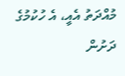މުއްދަތު އެއީ، އެ ހުކުމުގެ ދަށުން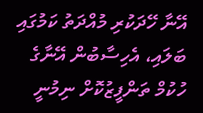އޭނާ ހޭދަކުރި މުއްދަތު ކަމުގައި ބަލައި، އެހިސާބުން އޭނާގެ ހުކުމް ތަންފީޒުކޮށް ނިމުނީ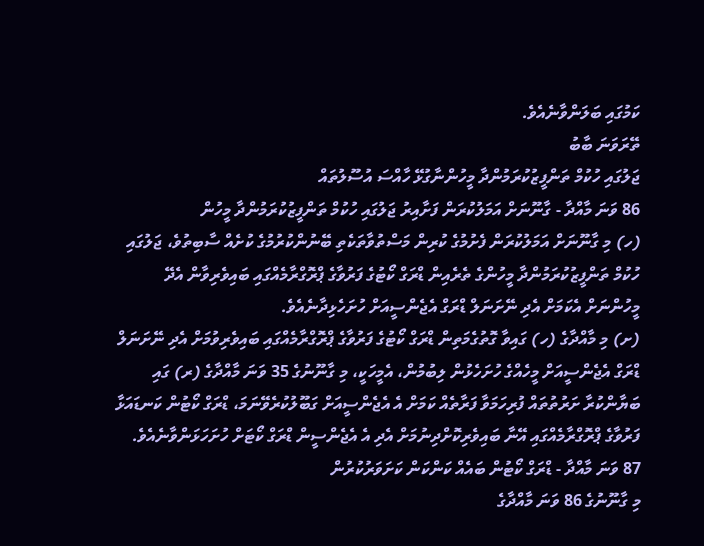ކަމުގައި ބަލަންވާނެއެވެ.
ތޭރަވަނަ ބާބު
ޖަލުގައި ހުކުމް ތަންފީޒުކުރަމުންދާ މީހުންނާގުޅޭ ހާއްސަ އުސޫލުތައް
86 ވަނަ މާއްދާ - ގާނޫނަށް އަމަލުކުރަން ފަށާއިރު ޖަލުގައި ހުކުމް ތަންފީޒުކުރަމުންދާ މީހުން
(ހ) މި ގާނޫނަށް އަމަލުކުރަން ފެށުމުގެ ކުރިން މަސްތުވާތަކެތި ބޭނުންކުރުމުގެ ކުށެއް ސާބިތުވެ، ޖަލުގައި ހުކުމް ތަންފީޒުކުރަމުންދާ މީހުންގެ ތެރެއިން ޑްރަގް ކޯޓުގެ ފަރުވާގެ ޕްރޮގްރާމެއްގައި ބައިވެރިވާން އެދޭ މީހުންނަށް އެކަމަށް އެދި ނޭށަނަލް ޑްރަގް އެޖެންސީއަށް ހުށަހެޅިދާނެއެވެ.
(ށ) މި މާއްދާގެ (ހ) ގައިވާ ގޮތުގެމަތިން ޑްރަގް ކޯޓުގެ ފަރުވާގެ ޕްރޮގްރާމެއްގައި ބައިވެރިވުމަށް އެދި ނޭށަނަލް ޑްރަގް އެޖެންސީއަށް މީހެއްގެ ހުށަހެޅުން ލިބުމުން، އެމީހަކީ، މި ގާނޫނުގެ 35 ވަނަ މާއްދާގެ (ރ) ގައި ބަޔާންކުރާ ށަރުތުތައް ފުރިހަމަވާ ފަރާތެއް ކަމަށް އެ އެޖެންސީއަށް ގަބޫލުކުރެވޭނަމަ، ޑްރަގް ކޯޓުން ކަނޑައަޅާ ފަރުވާގެ ޕްރޮގްރާމެއްގައި އޭނާ ބައިވެރިކޮށްދިނުމަށް އެދި އެ އެޖެންސީން ޑްރަގް ކޯޓަށް ހުށަހަޅަންވާނެއެވެ.
87 ވަނަ މާއްދާ - ޑްރަގް ކޯޓުން ބައެއް ކަންކަން ކަށަވަރުކުރުން
މި ގާނޫނުގެ 86 ވަނަ މާއްދާގެ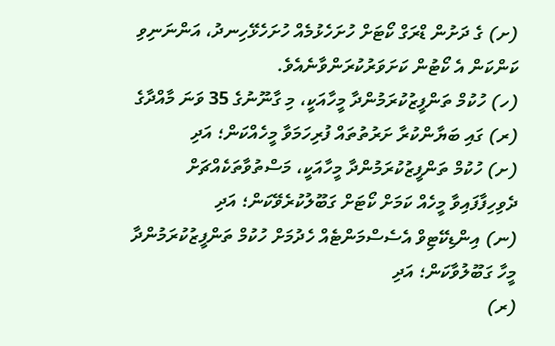(ށ) ގެ ދަށުން ޑްރަގް ކޯޓަށް ހުށަހެޅުމެއް ހުށަހެޅޭހިނދު، އަންނަނިވި ކަންކަން އެ ކޯޓުން ކަށަވަރުކުރަންވާނެއެވެ.
(ހ) ހުކުމް ތަންފީޒުކުރަމުންދާ މީހާއަކީ، މި ގާނޫނުގެ 35 ވަނަ މާއްދާގެ (ރ) ގައި ބަޔާންކުރާ ށަރުތުތައް ފުރިހަމަވާ މީހެއްކަން؛ އަދި
(ށ) ހުކުމް ތަންފީޒުކުރަމުންދާ މީހާއަކީ، މަސްތުވާތަކެއްޗަށް ދެވިހިފާފައިވާ މީހެއް ކަމަށް ކޯޓަށް ގަބޫލުކުރެވޭކަން؛ އަދި
(ނ) އިންޑިކޭޓިވް އެސެސްމަންޓެއް ހެދުމަށް ހުކުމް ތަންފީޒުކުރަމުންދާ މީހާ ގަބޫލުވާކަން؛ އަދި
(ރ)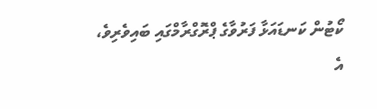ކޯޓުން ކަނޑައަޅާ ފަރުވާގެ ޕްރޮގްރާމްގައި ބައިވެރިވެ، އެ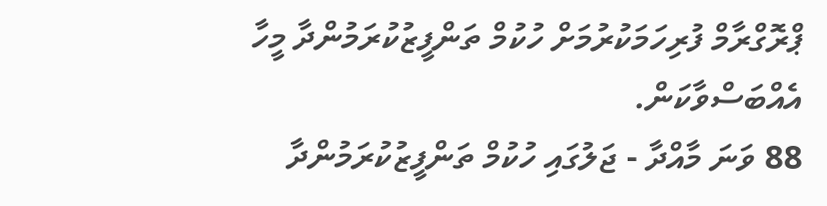ޕްރޮގްރާމް ފުރިހަމަކުރުމަށް ހުކުމް ތަންފީޒުކުރަމުންދާ މީހާ އެއްބަސްވާކަން.
88 ވަނަ މާއްދާ - ޖަލުގައި ހުކުމް ތަންފީޒުކުރަމުންދާ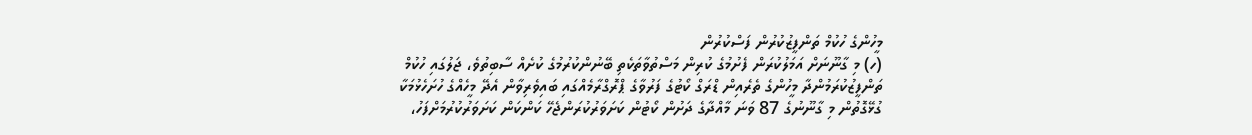މީހުންގެ ހުކުމް ތަންފީޒުކުރުން ފަސްކުރުން
(ހ) މި ގާނޫނަށް އަމަލުކުރަން ފެށުމުގެ ކުރިން މަސްތުވާތަކެތި ބޭނުންކުރުމުގެ ކުށެއް ސާބިތުވެ، ޖަލުގައި ހުކުމް ތަންފީޒުކުރަމުންދާ މީހުންގެ ތެރެއިން ޑްރަގް ކޯޓުގެ ފަރުވާގެ ޕްރޮގްރާމެއްގައި ބައިވެރިވާން އެދޭ މީހެއްގެ ހުށަހެޅުމަކާ ގުޅޭގޮތުން މި ގާނޫނުގެ 87 ވަނަ މާއްދާގެ ދަށުން ކޯޓުން ކަށަވަރުކުރަންޖެހޭ ކަންކަން ކަށަވަރުކުރުމަށްފަހު،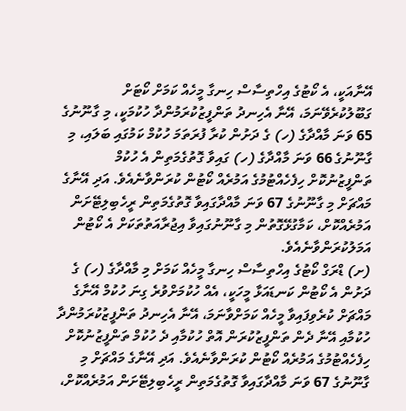އޭނާއަކީ، އެ ކޯޓުގެ އިހްތިސާސް ހިނގާ މީހެއް ކަމަށް ކޯޓަށް ގަބޫލުކުރެވޭނަމަ، އޭނާ އެހިނދު ތަންފީޒުކުރަމުންދާ ހުކުމަކީ، މި ގާނޫނުގެ 65 ވަނަ މާއްދާގެ (ހ) ގެ ދަށުން ކުރާ ފުރަތަމަ ހުކުމް ކަމުގައި ބަލައި، މި ގާނޫނުގެ 66 ވަނަ މާއްދާގެ (ހ) ގައިވާ ގޮތުގެމަތިން އެ ހުކުމް ތަންފީޒުނުކޮށް ހިފެހެއްޓުމުގެ އަމުރެއް ކޯޓުން ކުރަންވާނެއެވެ. އަދި އޭނާގެ މައްޗަށް މި ގާނޫނުގެ 67 ވަނަ މާއްދާގައިވާ ގޮތުގެމަތިން ރީހެބިލިޓޭށަން އަމުރެއްކޮށް، ކަމާގުޅޭގޮތުން މި ގާނޫނުގައިވާ އިޖުރާއަތުތަކަށް އެ ކޯޓުން އަމަލުކުރަންވާނެއެވެ.
(ށ) ޑްރަގް ކޯޓުގެ އިހްތިސާސް ހިނގާ މީހެއް ކަމަށް މި މާއްދާގެ (ހ) ގެ ދަށުން އެ ކޯޓުން ކަނޑައަޅާ މީހަކީ، އެއް ހުކުމަށްވުރެ ގިނަ ހުކުމް އޭނާގެ މައްޗަށް ކުރެވިފައިވާ މީހެއް ކަމަށްވާނަމަ، އޭނާ އެހިނދު ތަންފީޒުކުރަމުންދާ ހުކުމާއި އޭނާ ދެން ތަންފީޒުކުރަން އޮތް ހުކުމާއި ދެ ހުކުމް ތަންފީޒުނުކޮށް ހިފެހެއްޓުމުގެ އަމުރެއް ކޯޓުން ކުރަންވާނެއެވެ. އަދި އޭނާގެ މައްޗަށް މި ގާނޫނުގެ 67 ވަނަ މާއްދާގައިވާ ގޮތުގެމަތިން ރީހެބިލިޓޭށަން އަމުރެއްކޮށް،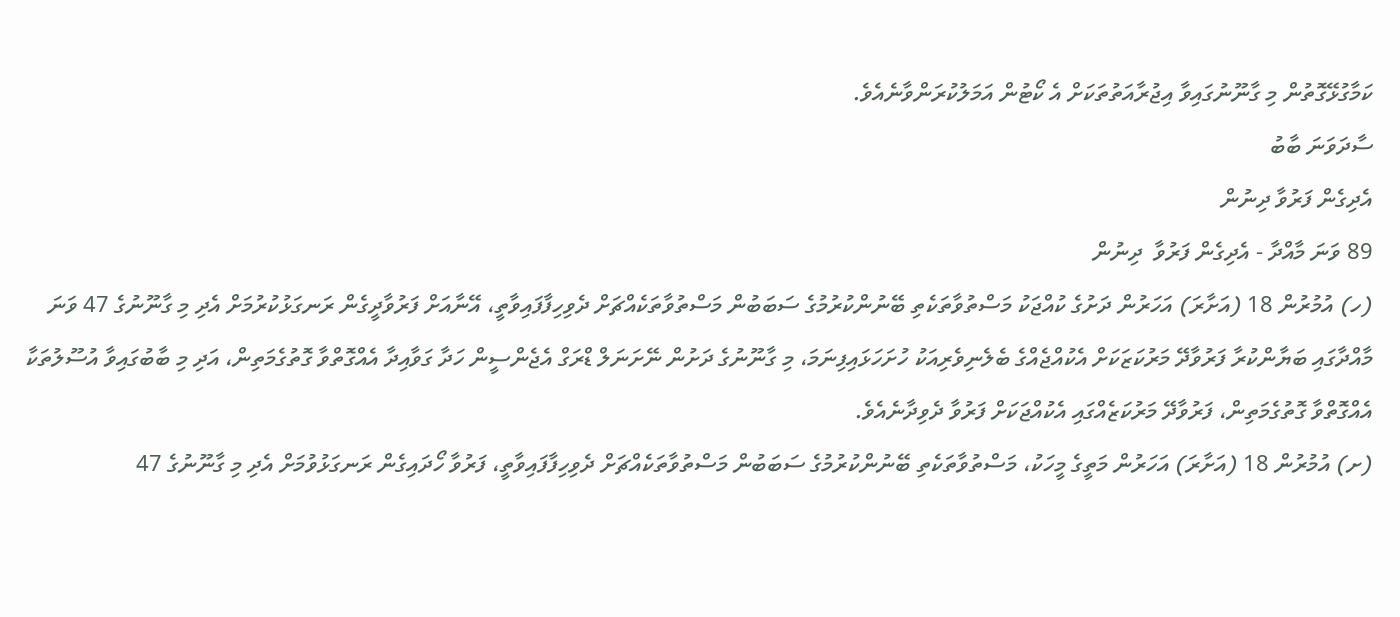ކަމާގުޅޭގޮތުން މި ގާނޫނުގައިވާ އިޖުރާއަތުތަކަށް އެ ކޯޓުން އަމަލުކުރަންވާނެއެވެ.
ސާދަވަނަ ބާބު
އެދިގެން ފަރުވާ ދިނުން
89 ވަނަ މާއްދާ - އެދިގެން ފަރުވާ  ދިނުން
(ހ) އުމުރުން 18 (އަށާރަ) އަހަރުން ދަށުގެ ކުއްޖަކު މަސްތުވާތަކެތި ބޭނުންކުރުމުގެ ސަބަބުން މަސްތުވާތަކެއްޗަށް ދެވިހިފާފައިވާތީ، އޭނާއަށް ފަރުވާދީގެން ރަނގަޅުކުރުމަށް އެދި މި ގާނޫނުގެ 47 ވަނަ މާއްދާގައި ބަޔާންކުރާ ފަރުވާދޭ މަރުކަޒަކަށް އެކުއްޖެއްގެ ބެލެނިވެރިއަކު ހުށަހަޅައިފިނަމަ، މި ގާނޫނުގެ ދަށުން ނޭށަނަލް ޑްރަގް އެޖެންސީން ހަދާ ގަވާއިދާ އެއްގޮތްވާ ގޮތުގެމަތިން، އަދި މި ބާބުގައިވާ އުސޫލުތަކާ އެއްގޮތްވާ ގޮތުގެމަތިން، ފަރުވާދޭ މަރުކަޒެއްގައި އެކުއްޖަކަށް ފަރުވާ ދެވިދާނެއެވެ.
(ށ) އުމުރުން 18 (އަށާރަ) އަހަރުން މަތީގެ މީހަކު، މަސްތުވާތަކެތި ބޭނުންކުރުމުގެ ސަބަބުން މަސްތުވާތަކެއްޗަށް ދެވިހިފާފައިވާތީ، ފަރުވާ ހޯދައިގެން ރަނގަޅުވުމަށް އެދި މި ގާނޫނުގެ 47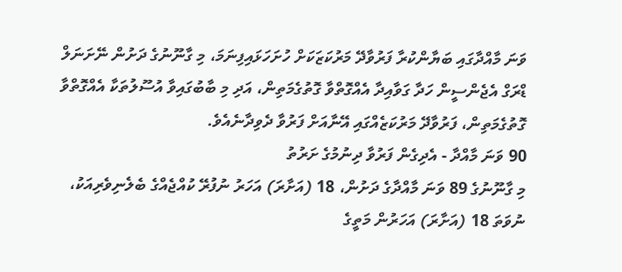ވަނަ މާއްދާގައި ބަޔާންކުރާ ފަރުވާދޭ މަރުކަޒަކަށް ހުށަހަޅައިފިނަމަ، މި ގާނޫނުގެ ދަށުން ނޭށަނަލް ޑްރަގް އެޖެންސީން ހަދާ ގަވާއިދާ އެއްގޮތްވާ ގޮތުގެމަތިން، އަދި މި ބާބުގައިވާ އުސޫލުތަކާ އެއްގޮތްވާ ގޮތުގެމަތިން، ފަރުވާދޭ މަރުކަޒެއްގައި އޭނާއަށް ފަރުވާ ދެވިދާނެއެވެ.
90 ވަނަ މާއްދާ - އެދިގެން ފަރުވާ ދިނުމުގެ ށަރުތު
މި ގާނޫނުގެ 89 ވަނަ މާއްދާގެ ދަށުން، 18 (އަށާރަ) އަހަރު ނުފުރޭ ކުއްޖެއްގެ ބެލެނިވެރިއަކު، ނުވަތަ 18 (އަށާރަ) އަހަރުން މަތީގެ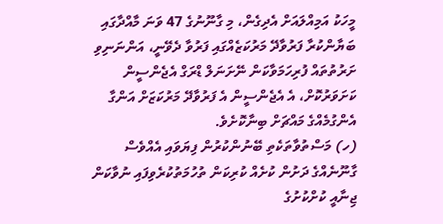މީހަކު އަމިއްލައަށް އެދިގެން، މި ގާނޫނުގެ 47 ވަނަ މާއްދާގައި ބަޔާންކުރާ ފަރުވާދޭ މަރުކަޒެއްގައި ފަރުވާ ދެވޭނީ، އަންނަނިވި ށަރުތުތައް ފުރިހަމަވާކަން ނޭށަނަލް ޑްރަގް އެޖެންސީން ކަށަވަރުކޮށް، އެ އެޖެންސީން އެ ފަރުވާދޭ މަރުކަޒަށް އަންގާ އެންގުމެއްގެ މައްޗަށް ބިނާކޮށެވެ.
(ހ) މަސްތުވާތަކެތި ބޭނުންކުރުން ފިޔަވައި އެއްވެސް ގާނޫނެއްގެ ދަށުން ކުށެއް ކުރިކަން ތުހުމަތުކުރެވިފައި ނުވާކަން ޖިނާއީ ކުށްކުށުގެ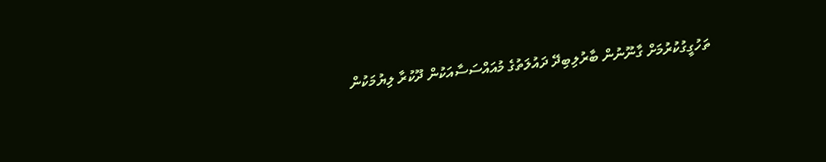ތަހުގީގުކުރުމަށް ގާނޫނުން ބާރުލިބިދޭ ދައުލަތުގެ މުއައްސަސާއަކުން ދޫކުރާ ލިޔުމަކުން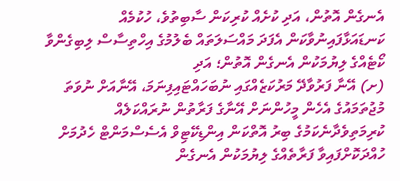އެނގެން އޮތުން، އަދި ކުށެއް ކުރިކަން ސާބިތުވެ، ހުކުމެއް ކަނޑައަޅާފައިނުވާކަން އެފަދަ މައްސަލަތައް ބެލުމުގެ އިހްތިސާސް ލިބިގެންވާ ކޯޓެއްގެ ލިޔުމަކުން އެނގެން އޮތުން؛ އަދި
(ށ) އޭނާ ފަރުވާދޭ މަރުކަޒެއްގައި ނުބަހައްޓައިފިނަމަ، އޭނާއަށް ނުވަތަ މުޖުތަމައުގެ އެހެން މީހުންނަށް އޭނާގެ ފަރާތުން ނުރައްކަލެއް ކުރިމަތިވެދާނެކަމުގެ ބިރު އޮތްކަން އިންޑިކޭޓިވް އެސެސްމަންޓް ހެދުމަށް ހުއްދަކޮށްފައިވާ ފަރާތެއްގެ ލިޔުމަކުން އެނގެން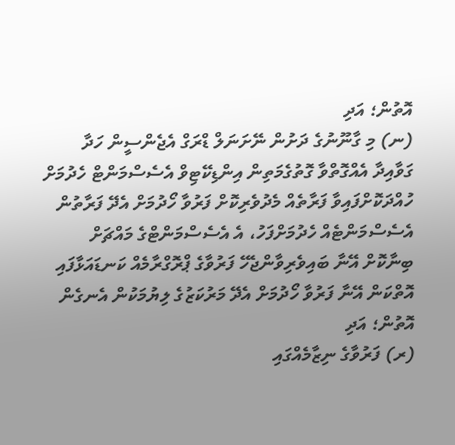އޮތުން؛ އަދި
(ނ) މި ގާނޫނުގެ ދަށުން ނޭށަނަލް ޑްރަގް އެޖެންސީން ހަދާ ގަވާއިދާ އެއްގޮތްވާ ގޮތުގެމަތިން އިންޑިކޭޓިވް އެސެސްމަންޓް ހެދުމަށް ހުއްދަކޮށްފައިވާ ފަރާތެއް މެދުވެރިކޮށް ފަރުވާ ހޯދުމަށް އެދޭ ފަރާތުން އެސެސްމަންޓެއް ހެދުމަށްފަހު، އެ އެސެސްމަންޓްގެ މައްޗަށް ބިނާކޮށް އޭނާ ބައިވެރިވާންޖެހޭ ފަރުވާގެ ޕްރޮގްރާމެއް ކަނޑައަޅާފައި އޮތްކަން އޭނާ ފަރުވާ ހޯދުމަށް އެދޭ މަރުކަޒުގެ ލިޔުމަކުން އެނގެން އޮތުން؛ އަދި
(ރ) ފަރުވާގެ ނިޒާމެއްގައި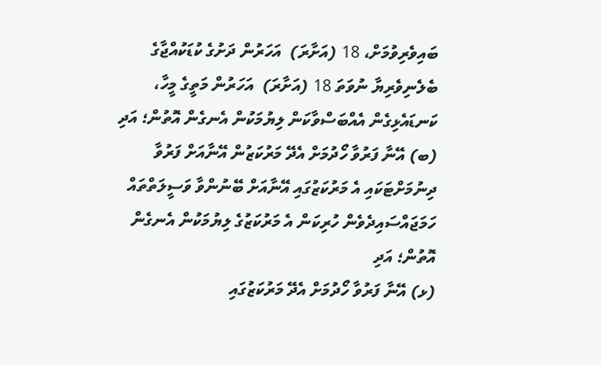ބައިވެރިވުމަށް، 18 (އަށާރަ)  އަހަރުން ދަށުގެ ކުޑަކުއްޖާގެ ބެލެނިވެރިޔާ ނުވަތަ 18 (އަށާރަ)  އަހަރުން މަތީގެ މީހާ، ކަނޑައެޅިގެން އެއްބަސްވާކަން ލިޔުމަކުން އެނގެން އޮތުން؛ އަދި
(ބ) އޭނާ ފަރުވާ ހޯދުމަށް އެދޭ މަރުކަޒުން އޭނާއަށް ފަރުވާ ދިނުމަށްޓަކައި އެ މަރުކަޒުގައި އޭނާއަށް ބޭނުންވާ ވަސީލަތްތައް ހަމަޖައްސައިދެވެން ހުރިކަން އެ މަރުކަޒުގެ ލިޔުމަކުން އެނގެން އޮތުން؛ އަދި
(ޅ) އޭނާ ފަރުވާ ހޯދުމަށް އެދޭ މަރުކަޒުގައި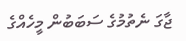ޖާގަ ނެތުމުގެ ސަބަބުން މީހެއްގެ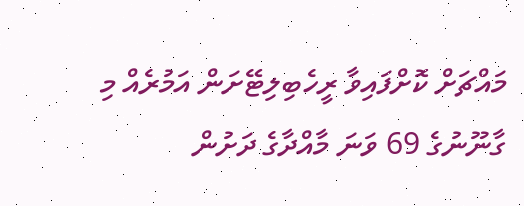މައްޗަށް ކޮށްފައިވާ ރީހެބިލިޓޭށަން އަމުރެއް މި ގާނޫނުގެ 69 ވަނަ މާއްދާގެ ދަށުން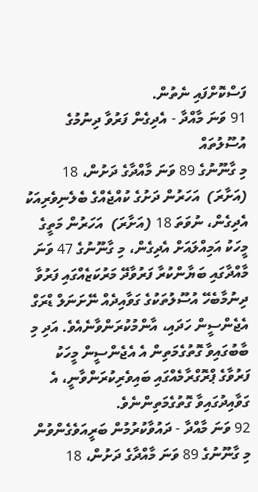ފަސްކޮށްފައި ނެތުން.
91 ވަނަ މާއްދާ - އެދިގެން ފަރުވާ ދިނުމުގެ އުސޫލުތައް
މި ގާނޫނުގެ 89 ވަނަ މާއްދާގެ ދަށުން، 18 (އަށާރަ)  އަހަރުން ދަށުގެ ކުއްޖެއްގެ ބެލެނިވެރިއަކު އެދިގެން، ނުވަތަ 18 (އަށާރަ)  އަހަރުން މަތީގެ މީހަކު އަމިއްލައަށް އެދިގެން، މި ގާނޫނުގެ 47 ވަނަ މާއްދާގައި ބަޔާންކުރާ ފަރުވާދޭ މަރުކަޒެއްގައި ފަރުވާ ދިނުމާބެހޭ އުސޫލުތަކުގެ ގަވާއިދެއް ނޭށަނަލް ޑްރަގް އެޖެންސީން ހަދައި، އާންމުކުރަންވާނެއެވެ. އަދި މި ބާބުގައިވާ ގޮތުގެމަތިން އެ އެޖެންސީން މީހަކު ފަރުވާގެ ޕްރޮގްރާމެއްގައި ބައިވެރިކުރަންވާނީ، އެ ގަވާއިދުގައިވާ ގޮތުގެމަތިންނެވެ.
92 ވަނަ މާއްދާ - ދައުވާކުރުމުން ބަރީއަވެގެންވުން
މި ގާނޫނުގެ 89 ވަނަ މާއްދާގެ ދަށުން، 18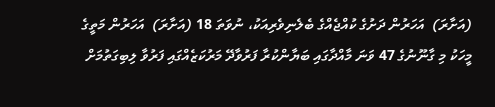(އަށާރަ)  އަހަރުން ދަށުގެ ކުއްޖެއްގެ ބެލެނިވެރިއަކު، ނުވަތަ 18 (އަށާރަ)  އަހަރުން މަތީގެ މީހަކު މި ގާނޫނުގެ 47 ވަނަ މާއްދާގައި ބަޔާންކުރާ ފަރުވާދޭ މަރުކަޒެއްގައި ފަރުވާ ލިބިގަތުމަށް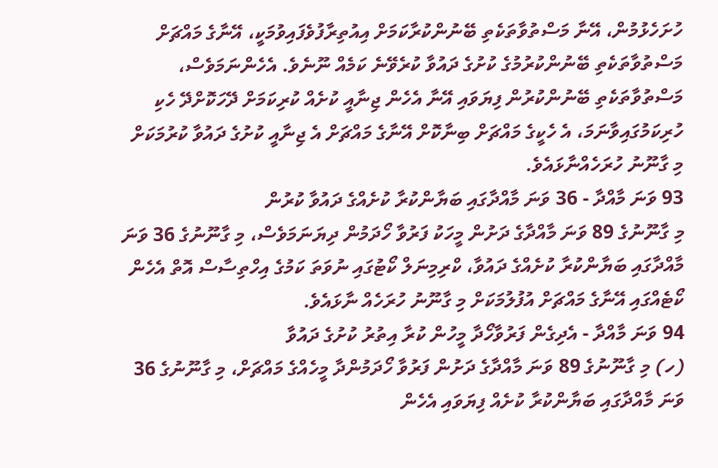ހުށަހެޅުމުން، އޭނާ މަސްތުވާތަކެތި ބޭނުންކުރާކަމަށް އިއުތިރާފުވެފައިވުމަކީ، އޭނާގެ މައްޗަށް މަސްތުވާތަކެތި ބޭނުންކުރުމުގެ ކުށުގެ ދައުވާ ކުރެވޭނެ ކަމެއް ނޫނެވެ. އެހެންނަމަވެސް، މަސްތުވާތަކެތި ބޭނުންކުރުން ފިޔަވައި އޭނާ އެހެން ޖިނާއީ ކުށެއް ކުރިކަމަށް ދޭހަކޮށްދޭ ހެކި ހުރިކަމުގައިވާނަމަ، އެ ހެކީގެ މައްޗަށް ބިނާކޮށް އޭނާގެ މައްޗަށް އެ ޖިނާއީ ކުށުގެ ދައުވާ ކުރުމަކަށް މި ގާނޫނު ހުރަހެއްނާޅައެވެ.
93 ވަނަ މާއްދާ - 36 ވަނަ މާއްދާގައި ބަޔާންކުރާ ކުށެއްގެ ދައުވާ ކުރުން
މި ގާނޫނުގެ 89 ވަނަ މާއްދާގެ ދަށުން މީހަކު ފަރުވާ ހޯދަމުން ދިޔަނަމަވެސް، މި ގާނޫނުގެ 36 ވަނަ މާއްދާގައި ބަޔާންކުރާ ކުށެއްގެ ދައުވާ، ކްރިމިނަލް ކޯޓުގައި ނުވަތަ ކަމުގެ އިހްތިސާސް އޮތް އެހެން ކޯޓެއްގައި އޭނާގެ މައްޗަށް އުފުލުމަކަށް މި ގާނޫނު ހުރަހެއް ނާޅައެވެ.
94 ވަނަ މާއްދާ - އެދިގެން ފަރުވާހޯދާ މީހުން ކުރާ އިތުރު ކުށުގެ ދައުވާ
(ހ) މި ގާނޫނުގެ 89 ވަނަ މާއްދާގެ ދަށުން ފަރުވާ ހޯދަމުންދާ މީހެއްގެ މައްޗަށް، މި ގާނޫނުގެ 36 ވަނަ މާއްދާގައި ބަޔާންކުރާ ކުށެއް ފިޔަވައި އެހެން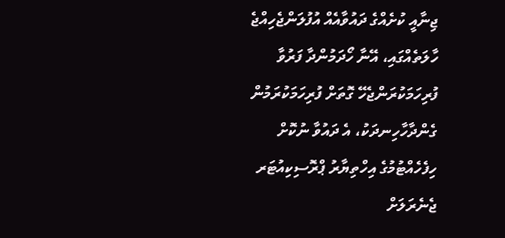ޖިނާއީ ކުށެއްގެ ދައުވާއެއް އުފުލަންޖެހިއްޖެ ހާލަތެއްގައި، އޭނާ ހޯދަމުންދާ ފަރުވާ ފުރިހަމަކުރަންޖެހޭ ގޮތަށް ފުރިހަމަކުރަމުން ގެންދާހާހިނދަކު، އެ ދައުވާ ނުކޮށް ހިފެހެއްޓުމުގެ އިހްތިޔާރު ޕްރޮސިކިއުޓަރ ޖެނެރަލަށް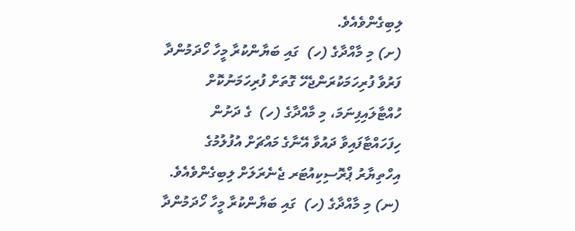ލިބިގެންވެއެވެ.
(ށ) މި މާއްދާގެ (ހ)  ގައި ބަޔާންކުރާ މީހާ ހޯދަމުންދާ ފަރުވާ ފުރިހަމަކުރަންޖެހޭ ގޮތަށް ފުރިހަމަނުކޮށް ހުއްޓާލައިފިނަމަ، މި މާއްދާގެ (ހ)  ގެ ދަށުން ހިފަހައްޓާފައިވާ ދައުވާ އޭނާގެ މައްޗަށް އުފުލުމުގެ އިހްތިޔާރު ޕްރޮސިކިއުޓަރ ޖެނެރަލަށް ލިބިގެންވެއެވެ.
(ނ) މި މާއްދާގެ (ހ)  ގައި ބަޔާންކުރާ މީހާ ހޯދަމުންދާ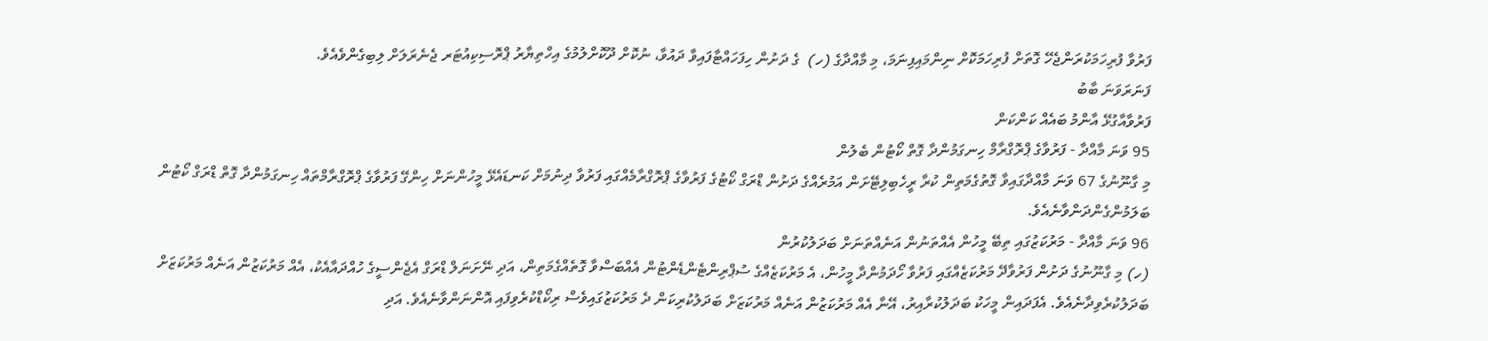ފަރުވާ ފުރިހަމަކުރަންޖެހޭ ގޮތަށް ފުރިހަމަކޮށް ނިންމައިފިނަމަ، މި މާއްދާގެ (ހ)  ގެ ދަށުން ހިފަހައްޓާފައިވާ ދައުވާ، ނުކޮށް ދޫކޮށްލުމުގެ އިހްތިޔާރު ޕްރޮސިކިއުޓަރ ޖެނެރަލަށް ލިބިގެންވެއެވެ.
ފަނަރަވަނަ ބާބު
ފަރުވާއާގުޅޭ އާންމު ބައެއް ކަންކަން
95 ވަނަ މާއްދާ - ފަރުވާގެ ޕްރޮގްރާމް ހިނގަމުންދާ ގޮތް ކޯޓުން ބެލުން
މި ގާނޫނުގެ 67 ވަނަ މާއްދާގައިވާ ގޮތުގެމަތިން ކުރާ ރީހެބިލިޓޭށަން އަމުރެއްގެ ދަށުން ޑްރަގް ކޯޓުގެ ފަރުވާގެ ޕްރޮގްރާމެއްގައި ފަރުވާ ދިނުމަށް ކަނޑައެޅޭ މީހުންނަށް ހިންގޭ ފަރުވާގެ ޕްރޮގްރާމްތައް ހިނގަމުންދާ ގޮތް ޑްރަގް ކޯޓުން ބަލަމުންގެންދަންވާނެއެވެ.
96 ވަނަ މާއްދާ - މަރުކަޒުގައި ތިބޭ މީހުން އެއްތަނުން އަނެއްތަނަށް ބަދަލުކުރުން
(ހ) މި ގާނޫނުގެ ދަށުން ފަރުވާދޭ މަރުކަޒެއްގައި ފަރުވާ ހޯދަމުންދާ މީހުން، އެ މަރުކަޒެއްގެ ސުޕްރިންޓެންޑެންޓުން އެއްބަސްވާ ގޮތެއްގެމަތިން، އަދި ނޭށަނަލް ޑްރަގް އެޖެންސީގެ ހުއްދައާއެކު، އެއް މަރުކަޒުން އަނެއް މަރުކަޒަށް ބަދަލުކުރެވިދާނެއެވެ. އެފަދައިން މީހަކު ބަދަލުކުރާއިރު، އޭނާ އެއް މަރުކަޒުން އަނެއް މަރުކަޒަށް ބަދަލުކުރިކަން ދެ މަރުކަޒުގައިވެސް ރިކޯޑްކުރެވިފައި އޮންނަންވާނެއެވެ. އަދި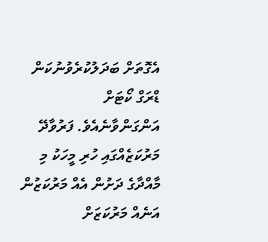އެގޮތަށް ބަދަލުކުރެވުނުކަން ޑްރަގް ކޯޓަށް އަންގަންވާނެއެވެ. ފަރުވާދޭ މަރުކަޒެއްގައި ހުރި މީހަކު މި މާއްދާގެ ދަށުން އެއް މަރުކަޒުން އަނެއް މަރުކަޒަށް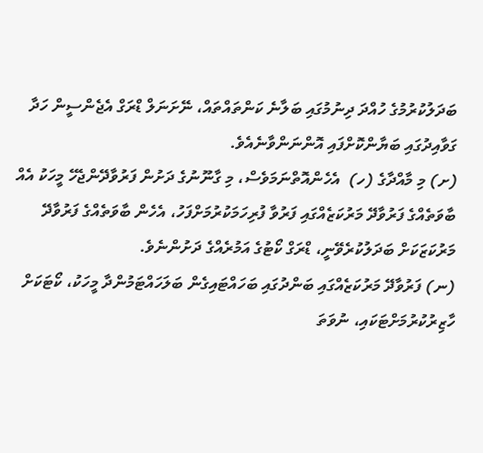ބަދަލުކުރުމުގެ ހުއްދަ ދިނުމުގައި ބަލާނެ ކަންތައްތައް، ނޭށަނަލް ޑްރަގް އެޖެންސީން ހަދާ ގަވާއިދުގައި ބަޔާންކޮށްފައި އޮންނަންވާނެއެވެ.
(ށ) މި މާއްދާގެ (ހ)  އެހެންއޮތްނަމަވެސް، މި ގާނޫނުގެ ދަށުން ފަރުވާދޭންޖެހޭ މީހަކު އެއް ބާވަތެއްގެ ފަރުވާދޭ މަރުކަޒެއްގައި ފަރުވާ ފުރިހަމަކުރުމަށްފަހު، އެހެން ބާވަތެއްގެ ފަރުވާދޭ މަރުކަޒަކަށް ބަދަލުކުރެވޭނީ، ޑްރަގް ކޯޓުގެ އަމުރެއްގެ ދަށުންނެވެ.
(ނ) ފަރުވާދޭ މަރުކަޒެއްގައި ބަންދުގައި ބަހައްޓައިގެން ބަލަހައްޓަމުންދާ މީހަކު، ކޯޓަކަށް ހާޒިރުކުރުމަށްޓަކައި، ނުވަތަ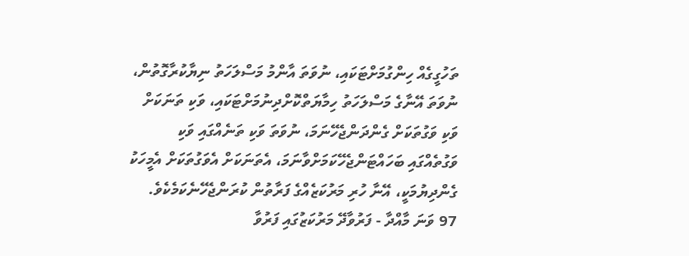ތަހުގީގެއް ހިންގުމަށްޓަކައި، ނުވަތަ އާންމު މަސްލަހަތު ނިޔާކުރާގޮތުން، ނުވަތަ އޭނާގެ މަސްލަހަތު ހިމާޔަތްކޮށްދިނުމަށްޓަކައި، ވަކި ތަނަކަށް ވަކި ވަގުތަކަށް ގެންދަންޖެހޭނަމަ، ނުވަތަ ވަކި ތަނެއްގައި ވަކި ވަގުތެއްގައި ބަހައްޓަންޖެހޭކަމަށްވާނަމަ، އެތަނަކަށް އެވަގުތަކަށް އެމީހަކު ގެންދިޔުމަކީ، އޭނާ ހުރި މަރުކަޒެއްގެ ފަރާތުން ކުރަންޖެހޭނެކަމެކެވެ.
97 ވަނަ މާއްދާ - ފަރުވާދޭ މަރުކަޒުގައި ފަރުވާ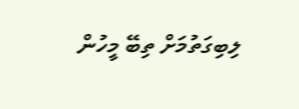ލިބިގަތުމަށް ތިބޭ މީހުން